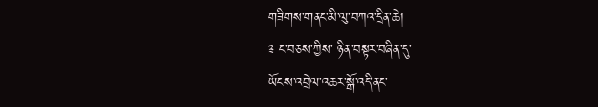གཟིགས་གནང་མི་ལུ་བཀའ་དྲིན་ཆེ།
༉ ང་བཅས་ཀྱིས་ ཉིན་བསྟར་བཞིན་དུ་
ཡོངས་འབྲེལ་འཆར་སྒོ་འདི་ནང་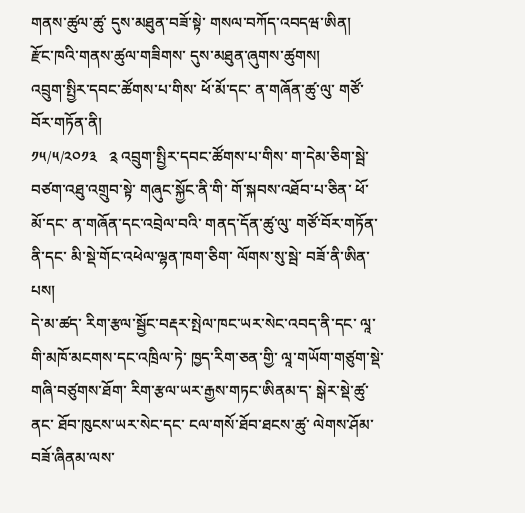གནས་ཚུལ་ཚུ་ དུས་མཐུན་བཟོ་སྟེ་ གསལ་བཀོད་འབདཝ་ཨིན།
རྫོང་ཁའི་གནས་ཚུལ་གཟིགས་ དུས་མཐུན་ཞུགས་ཚུགས།
འབྲུག་སྤྱིར་དབང་ཚོགས་པ་གིས་ ཕོ་མོ་དང་ ན་གཞོན་ཚུ་ལུ་ གཙོ་བོར་གཏོན་ནི།
༡༥/༥/༢༠༡༣   ༉ འབྲུག་སྤྱིར་དབང་ཚོགས་པ་གིས་ ག་དེམ་ཅིག་སྦེ་ བཙག་འཐུ་འགྲུབ་སྟེ་ གཞུང་སྐྱོང་ནི་གི་ གོ་སྐབས་འཐོབ་པ་ཅིན་ ཕོ་མོ་དང་ ན་གཞོན་དང་འབྲེལ་བའི་ གནད་དོན་ཚུ་ལུ་ གཙོ་བོར་གཏོན་ནི་དང་ མི་སྡེ་གོང་འཕེལ་ལྷན་ཁག་ཅིག་ ལོགས་སུ་སྦེ་ བཟོ་ནི་ཨིན་པས།
དེ་མ་ཚད་ རིག་རྩལ་སྦྱོང་བརྡར་སྤེལ་ཁང་ཡར་སེང་འབད་ནི་དང་ ལཱ་གི་མཁོ་མངགས་དང་འཁྲིལ་ཏེ་ ཁྱད་རིག་ཅན་གྱི་ ལཱ་གཡོག་གཙུག་སྡེ་ གཞི་བཙུགས་ཐོག་ རིག་རྩལ་ཡར་རྒྱས་གཏང་ཨིནམ་ད་ སྒེར་སྡེ་ཚུ་ནང་ ཐོབ་ཁུངས་ཡར་སེང་དང་ ངལ་གསོ་ཐོབ་ཐངས་ཚུ་ ལེགས་ཤོམ་བཟོ་ཞིནམ་ལས་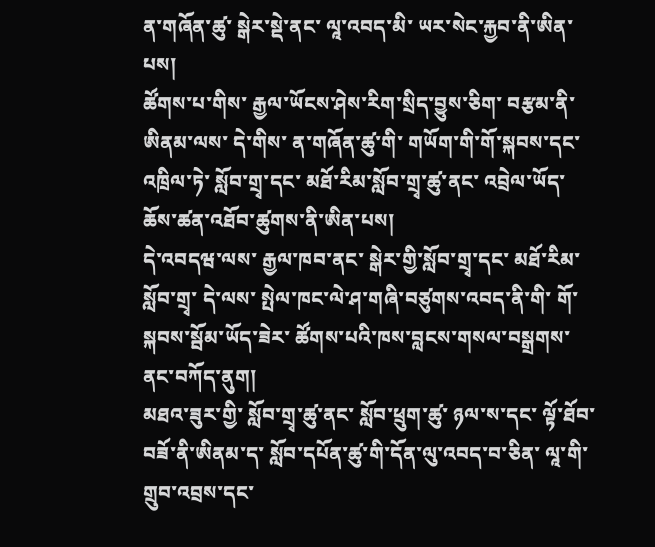ན་གཞོན་ཚུ་ སྒེར་སྡེ་ནང་ ལཱ་འབད་མི་ ཡར་སེང་རྐྱབ་ནི་ཨིན་པས།
ཚོགས་པ་གིས་ རྒྱལ་ཡོངས་ཤེས་རིག་སྲིད་བྱུས་ཅིག་ བརྩམ་ནི་ཨིནམ་ལས་ དེ་གིས་ ན་གཞོན་ཚུ་གི་ གཡོག་གི་གོ་སྐབས་དང་འཁྲིལ་ཏེ་ སློབ་གྲྭ་དང་ མཐོ་རིམ་སློབ་གྲྭ་ཚུ་ནང་ འབྲེལ་ཡོད་ཆོས་ཚན་འཐོབ་ཚུགས་ནི་ཨིན་པས།
དེ་འབདཝ་ལས་ རྒྱལ་ཁབ་ནང་ སྒེར་གྱི་སློབ་གྲྭ་དང་ མཐོ་རིམ་སློབ་གྲྭ་ དེ་ལས་ སྤེལ་ཁང་ལེ་ཤ་གཞི་བཙུགས་འབད་ནི་གི་ གོ་སྐབས་སྦོམ་ཡོད་ཟེར་ ཚོགས་པའི་ཁས་བླངས་གསལ་བསྒྲགས་ནང་བཀོད་ནུག།
མཐའ་ཟུར་གྱི་ སློབ་གྲྭ་ཚུ་ནང་ སློབ་ཕྲུག་ཚུ་ ཉལ་ས་དང་ ལྟོ་ཐོབ་བཟོ་ནི་ཨིནམ་ད་ སློབ་དཔོན་ཚུ་གི་དོན་ལུ་འབད་བ་ཅིན་ ལཱ་གི་གྲུབ་འབྲས་དང་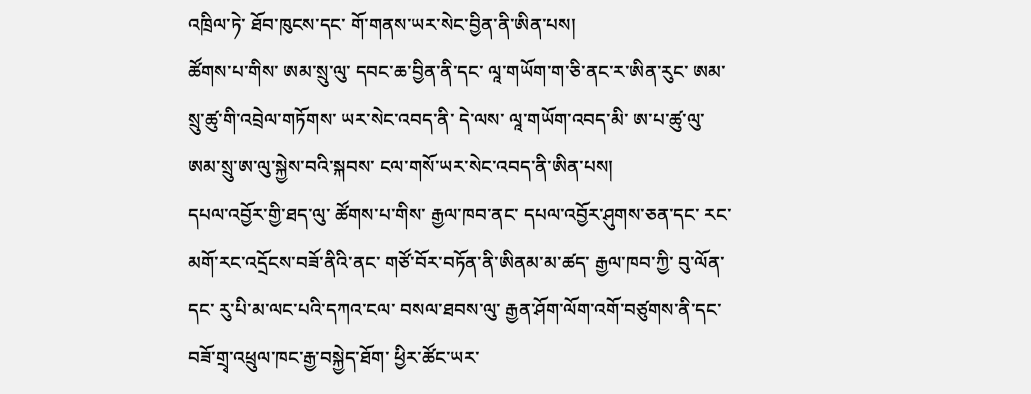འཁྲིལ་ཏེ་ ཐོབ་ཁུངས་དང་ གོ་གནས་ཡར་སེང་བྱིན་ནི་ཨིན་པས།
ཚོགས་པ་གིས་ ཨམ་སྲུ་ལུ་ དབང་ཆ་བྱིན་ནི་དང་ ལཱ་གཡོག་ག་ཅི་ནང་ར་ཨིན་རུང་ ཨམ་སྲུ་ཚུ་གི་འབྲེལ་གཏོགས་ ཡར་སེང་འབད་ནི་ དེ་ལས་ ལཱ་གཡོག་འབད་མི་ ཨ་པ་ཚུ་ལུ་ ཨམ་སྲུ་ཨ་ལུ་སྐྱེས་བའི་སྐབས་ ངལ་གསོ་ཡར་སེང་འབད་ནི་ཨིན་པས།
དཔལ་འབྱོར་གྱི་ཐད་ལུ་ ཚོགས་པ་གིས་ རྒྱལ་ཁབ་ནང་ དཔལ་འབྱོར་ཤུགས་ཅན་དང་ རང་མགོ་རང་འདྲོངས་བཟོ་ནིའི་ནང་ གཙོ་བོར་བཏོན་ནི་ཨིནམ་མ་ཚད་ རྒྱལ་ཁབ་ཀྱི་ བུ་ལོན་དང་ རུ་པི་མ་ལང་པའི་དཀའ་ངལ་ བསལ་ཐབས་ལུ་ རྒྱན་ཤོག་ལོག་འགོ་བཙུགས་ནི་དང་ བཟོ་གྲྭ་འཕྲུལ་ཁང་རྒྱ་བསྐྱེད་ཐོག་ ཕྱིར་ཚོང་ཡར་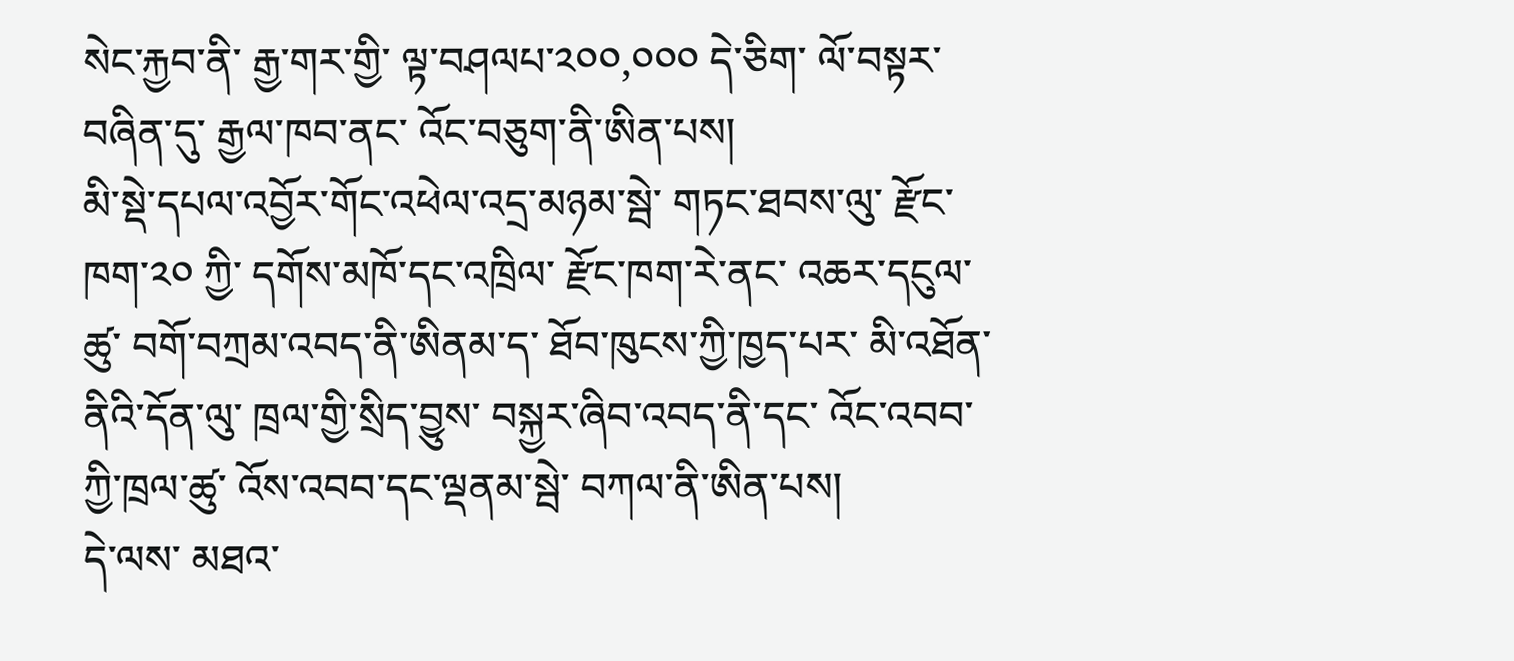སེང་རྐྱབ་ནི་ རྒྱ་གར་གྱི་ ལྟ་བཤལཔ་༢༠༠,༠༠༠ དེ་ཅིག་ ལོ་བསྟར་བཞིན་དུ་ རྒྱལ་ཁབ་ནང་ འོང་བཅུག་ནི་ཨིན་པས།
མི་སྡེ་དཔལ་འབྱོར་གོང་འཕེལ་འདྲ་མཉམ་སྦེ་ གཏང་ཐབས་ལུ་ རྫོང་ཁག་༢༠ ཀྱི་ དགོས་མཁོ་དང་འཁྲིལ་ རྫོང་ཁག་རེ་ནང་ འཆར་དངུལ་ཚུ་ བགོ་བཀྲམ་འབད་ནི་ཨིནམ་ད་ ཐོབ་ཁུངས་ཀྱི་ཁྱད་པར་ མི་འཐོན་ནིའི་དོན་ལུ་ ཁྲལ་གྱི་སྲིད་བྱུས་ བསྐྱར་ཞིབ་འབད་ནི་དང་ འོང་འབབ་ཀྱི་ཁྲལ་ཚུ་ འོས་འབབ་དང་ལྡནམ་སྦེ་ བཀལ་ནི་ཨིན་པས།
དེ་ལས་ མཐའ་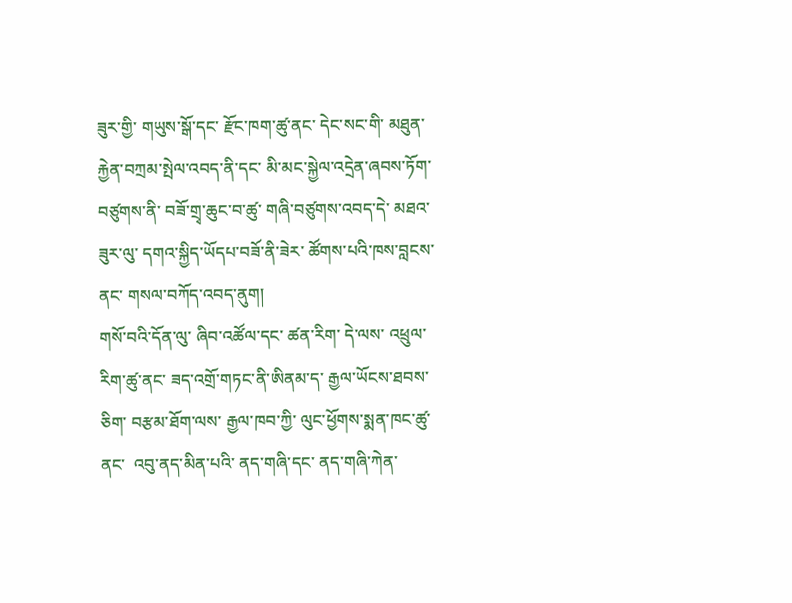ཟུར་གྱི་ གཡུས་སྒོ་དང་ རྫོང་ཁག་ཚུ་ནང་ དེང་སང་གི་ མཐུན་རྐྱེན་བཀྲམ་སྤེལ་འབད་ནི་དང་ མི་མང་སྐྱེལ་འདྲེན་ཞབས་ཏོག་བཙུགས་ནི་ བཟོ་གྲྭ་ཆུང་བ་ཚུ་ གཞི་བཙུགས་འབད་དེ་ མཐའ་ཟུར་ལུ་ དགའ་སྐྱིད་ཡོདཔ་བཟོ་ནི་ཟེར་ ཚོགས་པའི་ཁས་བླངས་ནང་ གསལ་བཀོད་འབད་ནུག།
གསོ་བའི་དོན་ལུ་ ཞིབ་འཚོལ་དང་ ཚན་རིག་ དེ་ལས་ འཕྲུལ་རིག་ཚུ་ནང་ ཟད་འགྲོ་གཏང་ནི་ཨིནམ་ད་ རྒྱལ་ཡོངས་ཐབས་ཅིག་ བརྩམ་ཐོག་ལས་ རྒྱལ་ཁབ་ཀྱི་ ལུང་ཕྱོགས་སྨན་ཁང་ཚུ་ནང་  འབུ་ནད་མིན་པའི་ ནད་གཞི་དང་ ནད་གཞི་ཀེན་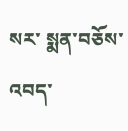སར་ སྨན་བཅོས་འབད་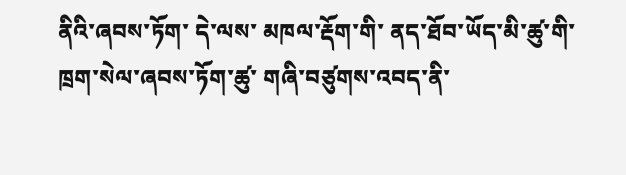ནིའི་ཞབས་ཏོག་ དེ་ལས་ མཁལ་རྡོག་གི་ ནད་ཐོབ་ཡོད་མི་ཚུ་གི་ ཁྲག་སེལ་ཞབས་ཏོག་ཚུ་ གཞི་བཙུགས་འབད་ནི་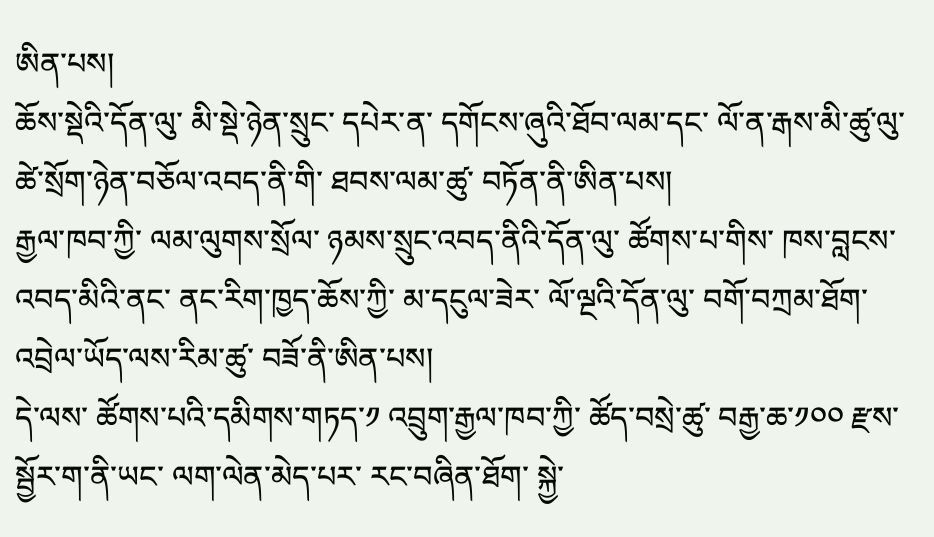ཨིན་པས།
ཆོས་སྡེའི་དོན་ལུ་ མི་སྡེ་ཉེན་སྲུང་ དཔེར་ན་ དགོངས་ཞུའི་ཐོབ་ལམ་དང་ ལོ་ན་རྒས་མི་ཚུ་ལུ་ ཚེ་སྲོག་ཉེན་བཅོལ་འབད་ནི་གི་ ཐབས་ལམ་ཚུ་ བཏོན་ནི་ཨིན་པས།
རྒྱལ་ཁབ་ཀྱི་ ལམ་ལུགས་སྲོལ་ ཉམས་སྲུང་འབད་ནིའི་དོན་ལུ་ ཚོགས་པ་གིས་ ཁས་བླངས་འབད་མིའི་ནང་ ནང་རིག་ཁྱད་ཆོས་ཀྱི་ མ་དངུལ་ཟེར་ ལོ་ལྔའི་དོན་ལུ་ བགོ་བཀྲམ་ཐོག་ འབྲེལ་ཡོད་ལས་རིམ་ཚུ་ བཟོ་ནི་ཨིན་པས།
དེ་ལས་ ཚོགས་པའི་དམིགས་གཏད་༡ འབྲུག་རྒྱལ་ཁབ་ཀྱི་ ཚོད་བསྲེ་ཚུ་ བརྒྱ་ཆ་༡༠༠ རྫས་སྦྱོར་ག་ནི་ཡང་ ལག་ལེན་མེད་པར་ རང་བཞིན་ཐོག་ སྐྱེ་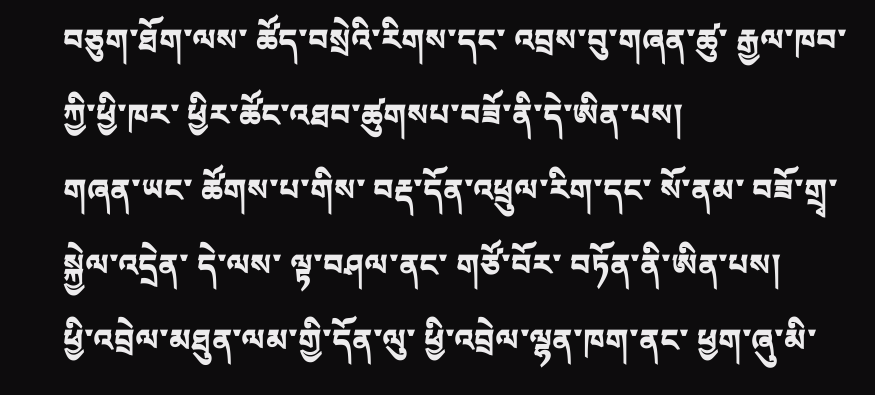བཅུག་ཐོག་ལས་ ཚོད་བསྲེའི་རིགས་དང་ འབྲས་བུ་གཞན་ཚུ་ རྒྱལ་ཁབ་ཀྱི་ཕྱི་ཁར་ ཕྱིར་ཚོང་འཐབ་ཚུགསཔ་བཟོ་ནི་དེ་ཨིན་པས།
གཞན་ཡང་ ཚོགས་པ་གིས་ བརྡ་དོན་འཕྲུལ་རིག་དང་ སོ་ནམ་ བཟོ་གྲྭ་ སྐྱེལ་འདྲེན་ དེ་ལས་ ལྟ་བཤལ་ནང་ གཙོ་བོར་ བཏོན་ནི་ཨིན་པས།
ཕྱི་འབྲེལ་མཐུན་ལམ་གྱི་དོན་ལུ་ ཕྱི་འབྲེལ་ལྷན་ཁག་ནང་ ཕྱག་ཞུ་མི་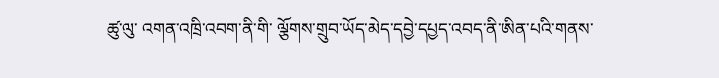ཚུ་ལུ་ འགན་འཁྲི་འབག་ནི་གི་ ལྕོགས་གྲུབ་ཡོད་མེད་དབྱེ་དཔྱད་འབད་ནི་ཨིན་པའི་གནས་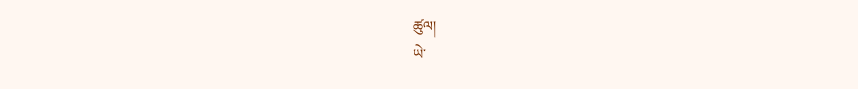ཚུལ།
ཡེ་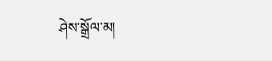ཤེས་སྒྲོལ་མ།